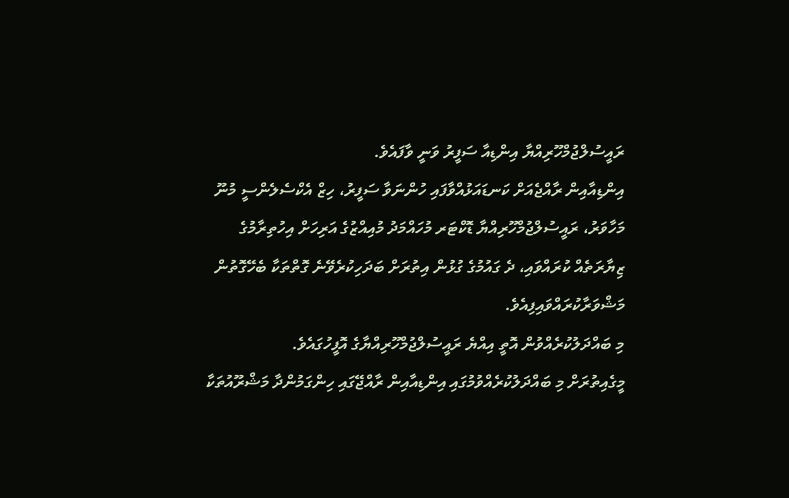ރައީސުލްޖުމްހޫރިއްޔާ އިންޑިއާ ސަފީރު ވަނީ ވާފައެވެ.
އިންޑިއާއިން ރާއްޖެއަށް ކަނޑައަޅުއްވާފައި ހުންނަވާ ސަފީރު، ހިޒް އެކްސެލެންސީ މުނޫ މަހާވަރު، ރައީސުލްޖުމްހޫރިއްޔާ ޑޮކްޓަރ މުހައްމަދު މުއިއްޒުގެ އަރިހަށް އިހުތިރާމުގެ ޒިޔާރަތެއް ކުރައްވައި، ދެ ގައުމުގެ ގުޅުން އިތުރަށް ބަދަހިކުރެވޭނެ ގޮތްތަކާ ބެހޭގޮތުން މަޝްވަރާކުރައްވައިފިއެވެ.
މި ބައްދަލުކުރެއްވުން އޮތީ އިއްޔެ ރައީސުލްޖުމްހޫރިއްޔާގެ އޮފީހުގައެވެ.
މީގެއިތުރަށް މި ބައްދަލުކުރެއްވުމުގައި އިންޑިއާއިން ރާއްޖޭގައި ހިންގަމުންދާ މަޝްރޫއުތަކާ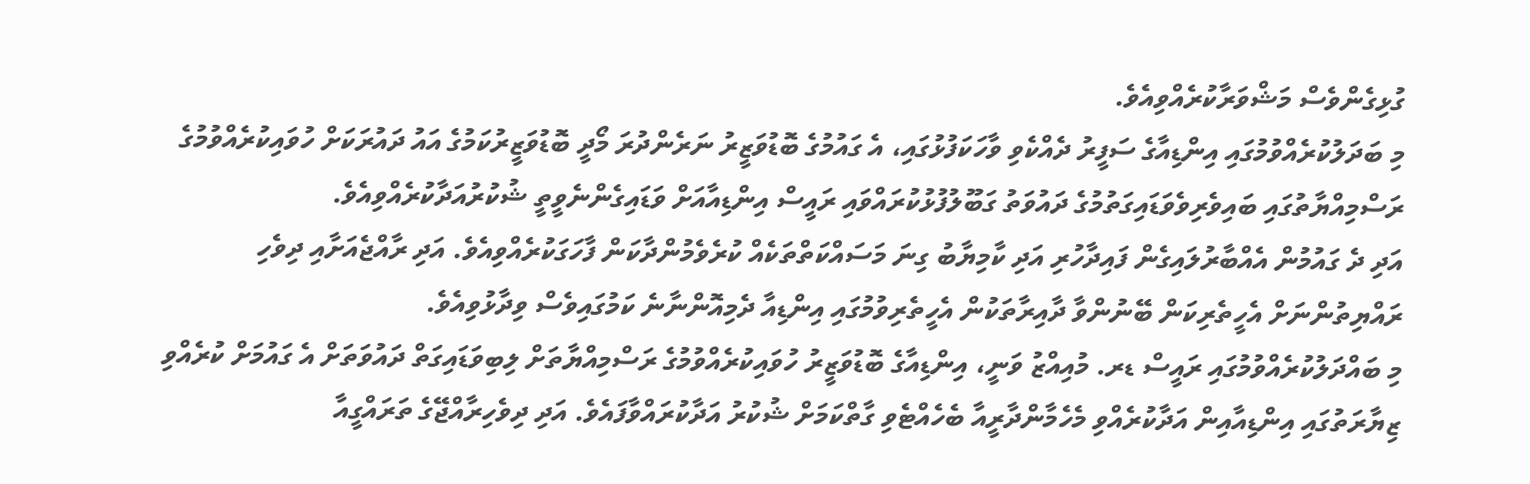ގުޅިގެންވެސް މަޝްވަރާކުރެއްވިއެވެ.
މި ބަދަލުކުރެއްވުމުގައި އިންޑިއާގެ ސަފީރު ދެއްކެވި ވާހަކަފުޅުގައި، އެ ގައުމުގެ ބޮޑުވަޒީރު ނަރެންދުރަ މޯދީ ބޮޑުވަޒީރުކަމުގެ އައު ދައުރަކަށް ހުވައިކުރެއްވުމުގެ ރަސްމިއްޔާތުގައި ބައިވެރިވެވަޑައިގަތުމުގެ ދައުވަތު ގަބޫލުފުޅުކުރައްވައި ރައީސް އިންޑިއާއަށް ވަޑައިގެންނެވީތީ ޝުކުރުއަދާކުރެއްވިއެވެ.
އަދި ދެ ގައުމުން އެއްބާރުލައިގެން ފައިދާހުރި އަދި ކާމިޔާބު ގިނަ މަސައްކަތްތަކެއް ކުރެވެމުންދާކަން ފާހަގަކުރެއްވިއެވެ. އަދި ރާއްޖެއަށާއި ދިވެހި ރައްޔިތުންނަށް އެހީތެރިކަން ބޭނުންވާ ދާއިރާތަކުން އެހީތެރިވުމުގައި އިންޑިއާ ދެމިއޮންނާނެ ކަމުގައިވެސް ވިދާޅުވިއެވެ.
މި ބައްދަލުކުރެއްވުމުގައި ރައީސް ޑރ. މުއިއްޒު ވަނީ، އިންޑިއާގެ ބޮޑުވަޒީރު ހުވައިކުރެއްވުމުގެ ރަސްމިއްޔާތަށް ލިބިވަޑައިގަތް ދައުވަތަށް އެ ގައުމަށް ކުރެއްވި ޒިޔާރަތުގައި އިންޑިއާއިން އަދާކުރެއްވި މެހެމާންދާރީއާ ބެހެއްޓެވި ގާތްކަމަށް ޝުކުރު އަދާކުރައްވާފައެވެ. އަދި ދިވެހިރާއްޖޭގެ ތަރައްގީއާ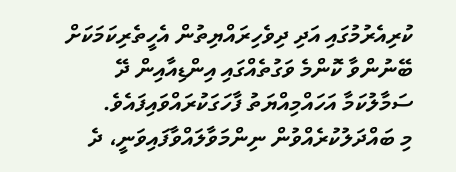ކުރިއެރުމުގައި އަދި ދިވެހިރައްޔިތުން އެހީތެރިކަމަކަށް ބޭނުންވާ ކޮންމެ ވަގުތެއްގައި އިންޑިއާއިން ދޭ ސަމާލުކަމާ އަހައްމިއްޔަތު ފާހަގަކުރައްވައިފައެވެ.
މި ބައްދަލުކުރެއްވުން ނިންމަވާލައްވާފައިވަނީ، ދެ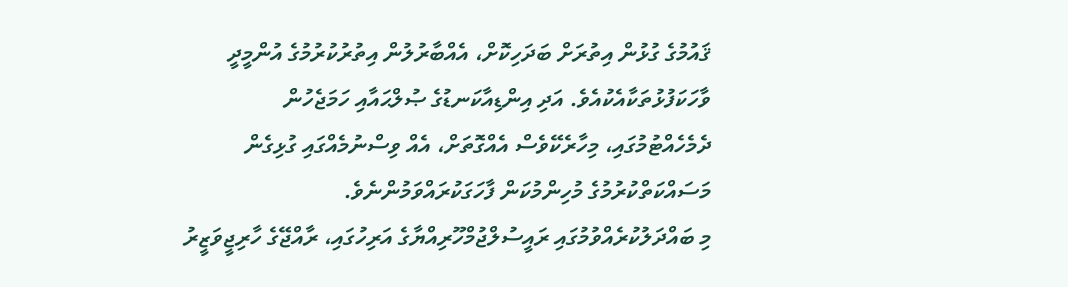ޤައުމުގެ ގުޅުން އިތުރަށް ބަދަހިކޮށް، އެއްބާރުލުން އިތުރުކުރުމުގެ އުންމީދީ ވާހަކަފުޅުތަކާއެކުއެވެ. އަދި އިންޑިއާކަނޑުގެ ޞުލްޙައާއި ހަމަޖެހުން ދެމެހެއްޓުމުގައި، މިހާރެކޭވެސް އެއްގޮތަށް، އެއް ވިސްނުމެއްގައި ގުޅިގެން މަސައްކަތްކުރުމުގެ މުހިންމުކަން ފާހަގަކުރައްވަމުންނެވެ.
މި ބައްދަލުކުރެއްވުމުގައި ރައީސުލްޖުމްހޫރިއްޔާގެ އަރިހުގައި، ރާއްޖޭގެ ހާރިޖީވަޒީރު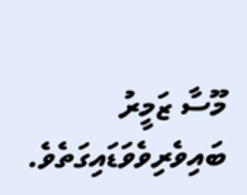މޫސާ ޒަމީރު ބައިވެރިވެވަޑައިގަތެވެ.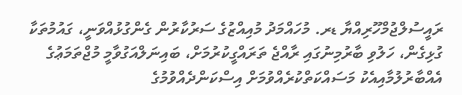ރައީސުލްޖުމްހޫރިއްޔާ ޑރ. މުހައްމަދު މުއިއްޒުގެ ސަރުކާރުން ގެންގުޅުއްވަނީ، ގައުމުތަކާ ގުޅިގެން، ހަލުވި ބާރުމިނުގައި ރާއްޖެ ތަރައްގީކުރުމަށް، ބައިނަލްއަގުވާމީ މުޖްތަމަޢުގެ އެއްބާރުލުމާއިއެކު މަސައްކަތްކުރެއްވުމަށް އިސްކަންދެއްވުމުގެ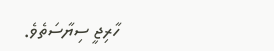ހާރިޖީ ސިޔާސަތެވެ.